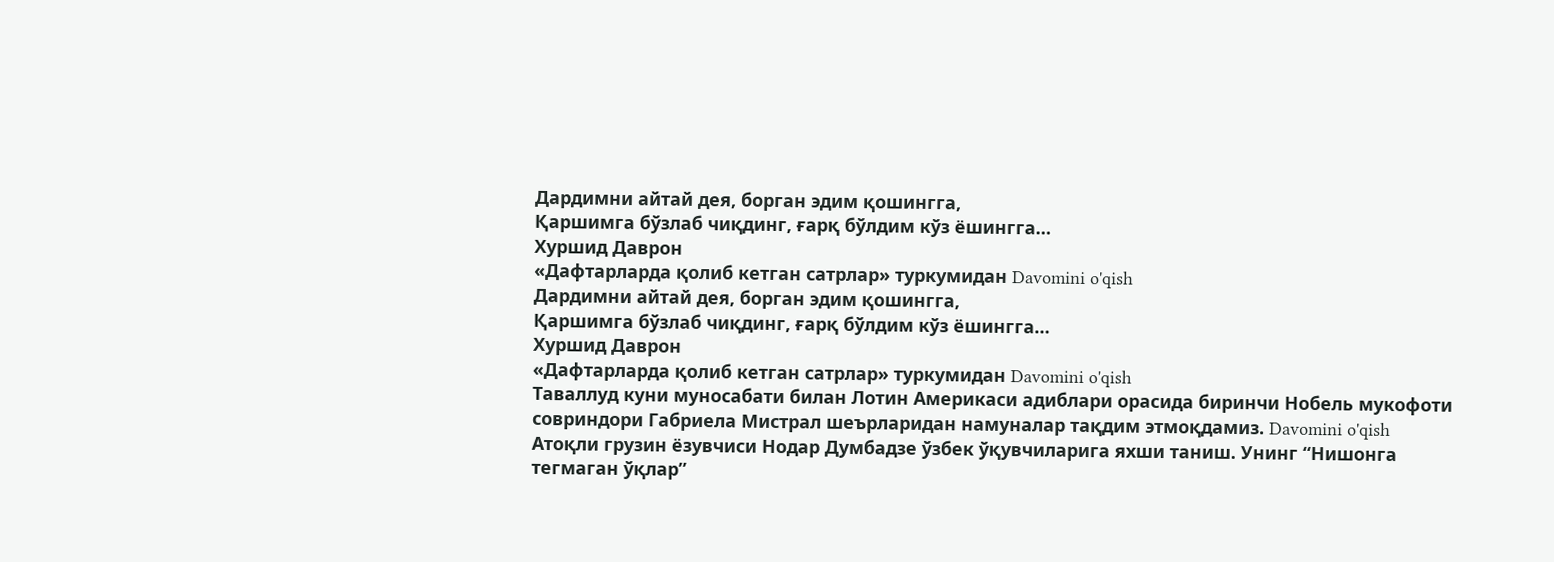Дардимни айтай дея, борган эдим қошингга,
Қаршимга бўзлаб чиқдинг, ғарқ бўлдим кўз ёшингга…
Хуршид Даврон
«Дафтарларда қолиб кетган сатрлар» туркумидан Davomini o'qish
Дардимни айтай дея, борган эдим қошингга,
Қаршимга бўзлаб чиқдинг, ғарқ бўлдим кўз ёшингга…
Хуршид Даврон
«Дафтарларда қолиб кетган сатрлар» туркумидан Davomini o'qish
Таваллуд куни муносабати билан Лотин Америкаси адиблари орасида биринчи Нобель мукофоти совриндори Габриела Мистрал шеърларидан намуналар тақдим этмоқдамиз. Davomini o'qish
Атоқли грузин ёзувчиси Нодар Думбадзе ўзбек ўқувчиларига яхши таниш. Унинг “Нишонга тегмаган ўқлар”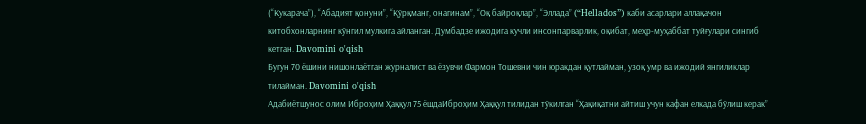(“Кукарача”), “Абадият қонуни”, “Қўрқманг, онагинам”, “Оқ байроқлар”, “Эллада” (“Hellados”) каби асарлари аллақачон китобхонларнинг кўнгил мулкига айланган. Думбадзе ижодига кучли инсонпарварлик, оқибат, меҳр-муҳаббат туйғулари сингиб кетган. Davomini o'qish
Бугун 70 ёшини нишонлаётган журналист ва ёзувчи Фармон Тошевни чин юракдан қутлайман, узоқ умр ва ижодий янгиликлар тилайман. Davomini o'qish
Адабиётшунос олим Иброҳим Ҳаққул 75 ёшдаИброҳим Ҳаққул тилидан тўкилган “Ҳақиқатни айтиш учун кафан елкада бўлиш керак”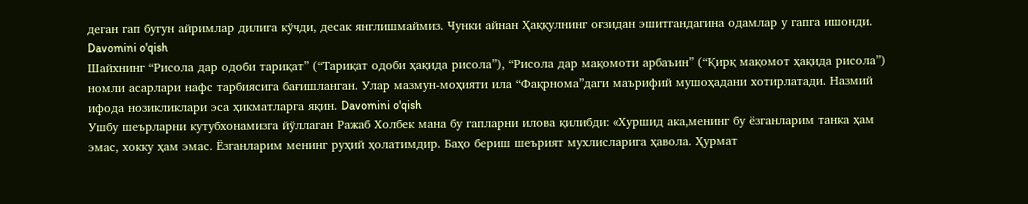деган гап бугун айримлар дилига кўчди, десак янглишмаймиз. Чунки айнан Ҳаққулнинг оғзидан эшитгандагина одамлар у гапга ишонди. Davomini o'qish
Шайхнинг “Рисола дар одоби тариқат” (“Тариқат одоби ҳақида рисола”), “Рисола дар мақомоти арбаъин” (“Қирқ мақомот ҳақида рисола”) номли асарлари нафс тарбиясига бағишланган. Улар мазмун-моҳияти ила “Фақрнома”даги маърифий мушоҳадани хотирлатади. Назмий ифода нозикликлари эса ҳикматларга яқин. Davomini o'qish
Ушбу шеърларни кутубхонамизга йўллаган Ражаб Холбек мана бу гапларни илова қилибди: «Хуршид ака,менинг бу ёзганларим танка ҳам эмас, хокку ҳам эмас. Ёзганларим менинг руҳий ҳолатимдир. Баҳо бериш шеърият мухлисларига ҳавола. Ҳурмат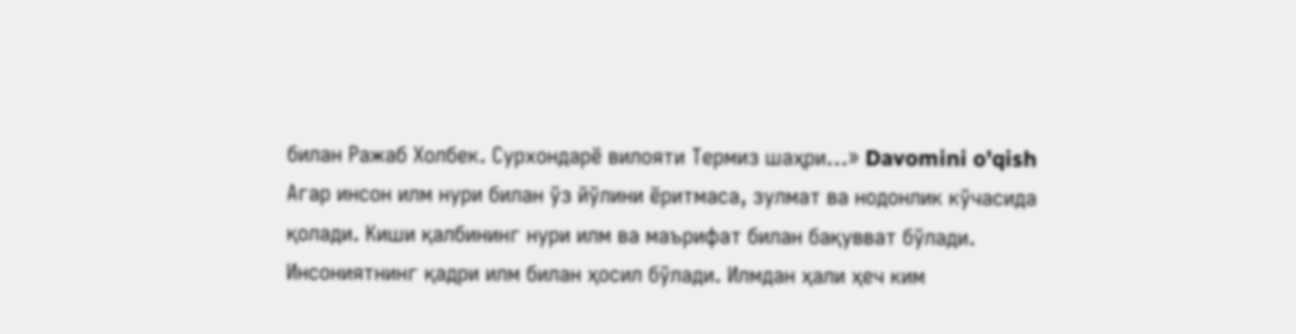билан Ражаб Холбек. Сурхондарё вилояти Термиз шаҳри…» Davomini o'qish
Агар инсон илм нури билан ўз йўлини ёритмаса, зулмат ва нодонлик кўчасида қолади. Киши қалбининг нури илм ва маърифат билан бақувват бўлади. Инсониятнинг қадри илм билан ҳосил бўлади. Илмдан ҳали ҳеч ким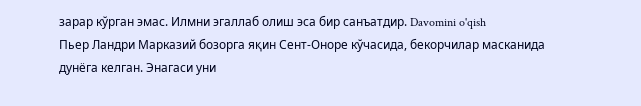зарар кўрган эмас. Илмни эгаллаб олиш эса бир санъатдир. Davomini o'qish
Пьер Ландри Марказий бозорга яқин Сент-Оноре кўчасида, бекорчилар масканида дунёга келган. Энагаси уни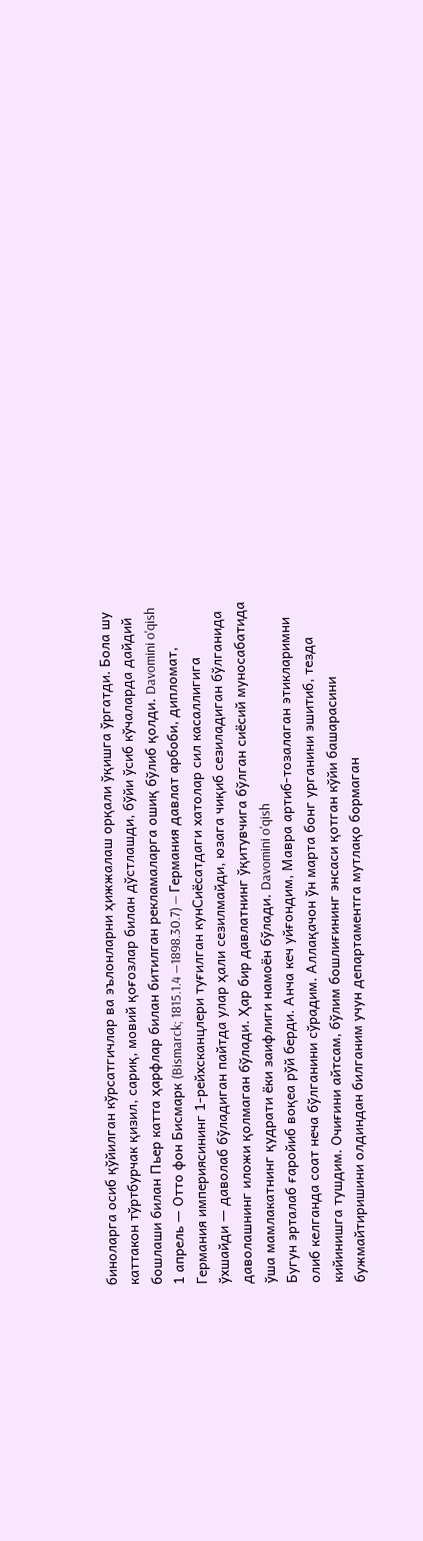биноларга осиб қўйилган кўрсатгичлар ва эълонларни ҳижжалаш орқали ўқишга ўргатди. Бола шу каттакон тўртбурчак қизил, сариқ, мовий қоғозлар билан дўстлашди, бўйи ўсиб кўчаларда дайдий бошлаши билан Пьер катта ҳарфлар билан битилган рекламаларга ошиқ бўлиб қолди. Davomini o'qish
1 апрель — Отто фон Бисмарк (Bismarck; 1815.1.4 —1898.30.7) — Германия давлат арбоби, дипломат, Германия империясининг 1-рейхсканцлери туғилган кунСиёсатдаги хатолар сил касаллигига ўхшайди — даволаб бўладиган пайтда улар ҳали сезилмайди, юзага чиқиб сезиладиган бўлганида даволашнинг иложи қолмаган бўлади. Ҳар бир давлатнинг ўқитувчига бўлган сиёсий муносабатида ўша мамлакатнинг қудрати ёки заифлиги намоён бўлади. Davomini o'qish
Бугун эрталаб ғаройиб воқеа рўй берди. Анча кеч уйғондим, Мавра артиб-тозалаган этикларимни олиб келганда соат неча бўлганини сўрадим. Аллақачон ўн марта бонг урганини эшитиб, тезда кийинишга тушдим. Очиғини айтсам, бўлим бошлиғининг энсаси қотган кўйи башарасини бужмайтиришини олдиндан билганим учун департаментга мутлақо бормаган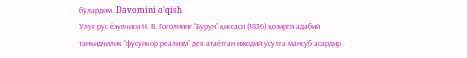бўлардим. Davomini o'qish
Улуғ рус ёзувчиси Н. В. Гоголнинг “Бурун” қиссаси (1836) ҳозирги адабий танқидчилик “фусункор реализм” дея атаётган ижодий усулга мансуб асардир.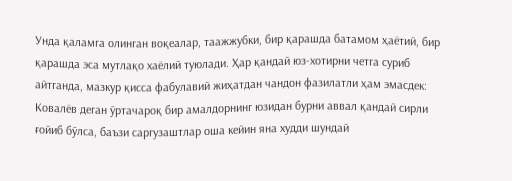Унда қаламга олинган воқеалар, таажжубки, бир қарашда батамом ҳаётий, бир қарашда эса мутлақо хаёлий туюлади. Ҳар қандай юз-хотирни четга суриб айтганда, мазкур қисса фабулавий жиҳатдан чандон фазилатли ҳам эмасдек: Ковалёв деган ўртачароқ бир амалдорнинг юзидан бурни аввал қандай сирли ғойиб бўлса, баъзи саргузаштлар оша кейин яна худди шундай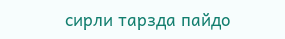сирли тарзда пайдо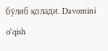бўлиб қолади. Davomini o'qish